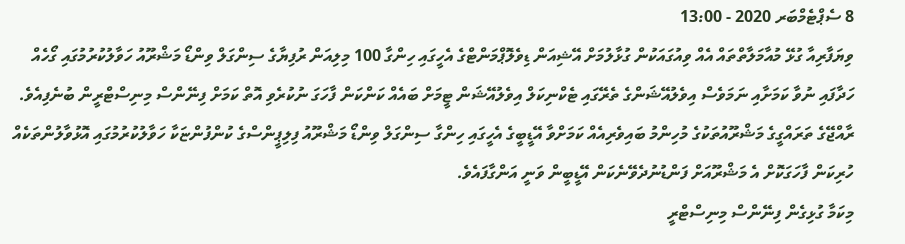8 ސެޕްޓެމްބަރ 2020 - 13:00
ވިޔަފާރިއާ ގުޅޭ މުއާމަލާތްތައް އެއް ވިއުގައަކުން ގުޅާލުމަށް އޭޝިއަން ޑިވެލޮޕްމަންޓްގެ އެހީގައި ހިންގާ 100 މިލިއަން ރުފިޔާގެ ސިންގަލް ވިންޑޯ މަޝްރޫއު ހަވާލުކުރުމުގައި ގޯހެއް ހަދާފައި ނުވާ ކަމަށާއި ނަމަވެސް އިވެލުއޭޝަންގެ ތެރޭގައި ޓެކްނިކަލް އިވެލުއޭޝަން ޓީމަށް ބައެއް ކަންކަން ފާހަގަ ނުކުރެވި އޮތް ކަމަށް ފިނޭންސް މިނިސްޓްރީން ބުނެފިއެވެ.
ރާއްޖޭގެ ތަރައްގީގެ މަޝްރޫއުތަކުގެ މުހިންމު ބައިވެރިއެއް ކަމަށްވާ އޭޑީބީގެ އެހީގައި ހިންގާ ސިންގަލް ވިންޑޯ މަޝްރޫއު ފިލިޕީންސްގެ ކުންފުންޏަކާ ހަވާލުކުރުމުގައި އޮޅުވާލުންތަކެއް ހުރިކަން ފާހަގަކޮށް އެ މަޝްރޫއަށް ފަންޑުނުދެވޭނެކަން އޭޑީބީން ވަނީ އަންގާފައެވެ.
މިކަމާ ގުޅިގެން ފިނޭންސް މިނިސްޓްރީ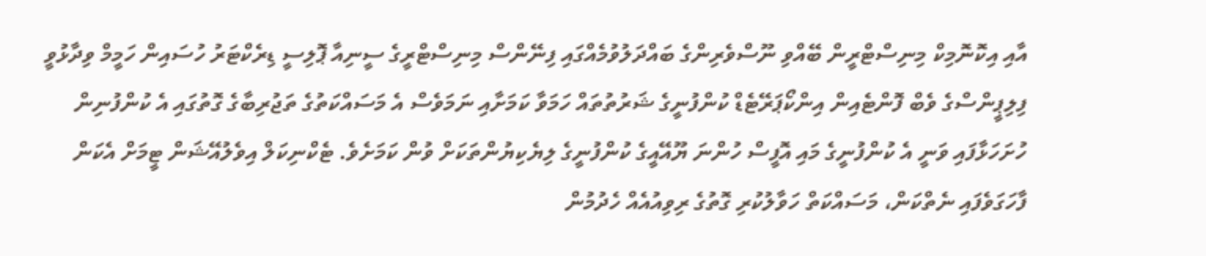އާއި އިކޮނޮމިކް މިނިސްޓްރީން ބޭއްވި ނޫސްވެރިންގެ ބައްދަލުވުމެއްގައި ފިނޭންސް މިނިސްޓްރީގެ ސީނިއާ ޕޮލިސީ ޑިރެކްޓަރު ހުސައިން ހަމީމް ވިދާޅުވީ ފިލިޕީންސްގެ ވެބް ފޮންޓެއިން އިންކޯޕަރޭޓެޑް ކުންފުނީގެ ޝަރުތުތައް ހަމަވާ ކަމަށާއި ނަމަވެސް އެ މަސައްކަތުގެ ތަޖުރިބާގެ ގޮތުގައި އެ ކުންފުނިން ހުށަހަޅާފައި ވަނީ އެ ކުންފުނީގެ މައި އޮފީސް ހުންނަ ޔޫއޭއީގެ ކުންފުނީގެ ލިޔެކިޔުންތަކަށް ވުން ކަމަށެވެ. ޓެކްނިކަލް އިވެލުއޭޝަން ޓީމަށް އެކަން ފާހަގަވެފައި ނެތްކަން، މަސައްކަތް ހަވާލުކުރި ގޮތުގެ ރިވިއުއެއް ހެދުމުން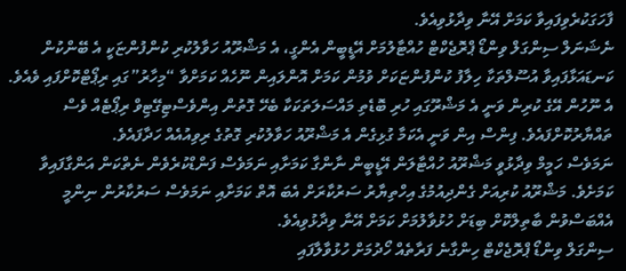ފާހަގަކުރެވިފައިވާ ކަމަށް އޭނާ ވިދާޅުވިއެވެ.
ނެޝަނަލް ސިންގަލް ވިންޑޯ ޕްރޮޖެކްޓް ހުއްޓާލުމަށް އޭޑީބީން އެންގީ، އެ މަޝްރޫއު ހަވާލުކުރި ކުންފުންޏަކީ އެ ބޭންކުން ކަނޑައަޅާފައިވާ އުސޫލްތަކާ ހިލާފު ކުންފުންޏަކަށް ވުމުން ކަމަށް އޮންލައިން ނޫހެއް ކަމަށްވާ “މިހާރު”ގައި ރިޕޯޓްކޮށްފައި ވެއެވެ. އެ ނޫހުން އޭގެ ކުރިން ވަނީ އެ މަޝްރޫގައި ހުރި ބޮޑެތި މައްސަލަތަކަކާ ބެހޭ ގޮތުން އިންވެސްޓިގޭޓިވް ރިޕޯޓެއް ވެސް ތައްޔާރުކޮށްފައެވެ. ފިންސް އިން ވަނީ އެކަމާ ގުޅިގެން އެ މަޝްރޫއު ހަވާލުކުރި ގޮތުގެ ރިވިއުއެއް ހަދާފައެވެ.
ނަމަވެސް ހަމީމް ވިދާޅުވީ މަޝްރޫއު ހުއްޓާލަން އޭޑީބީން ނާންގާ ކަމަށާއި ނަމަވެސް ފަންޑްކުރެވެން ނެތްކަން އަންގާފައިވާ ކަމަށެވެ. މަޝްރޫއު ކުރިއަށް ގެންދިއުމުގެ އިހްތިޔާރު ސަރުކާރަށް އެބަ އޮތް ކަމަށާއި ނަމަވެސް ސަރުކާރުން ނިންމީ އެއްބަސްވުން ބާތިލްކޮށް ބިޑަށް ހުޅުވާލުމަށް ކަމަށް އޭނާ ވިދާޅުވިއެވެ.
ސިންގަލް ވިންޑޯ ޕްރޮޖެކްޓް ހިންގާނެ ފަރާތެއް ހޯދުމަށް ހުޅުވާލާފައި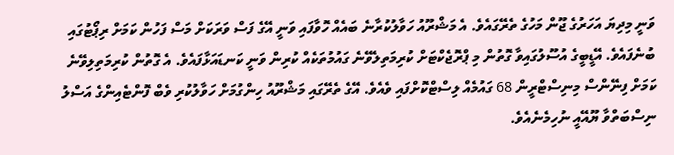ވަނީ މިދިޔަ އަހަރުގެ ޖޫން މަހުގެ ތެރޭގައެވެ. އެ މަޝްރޫއު ހަވާލުކުރާނެ ބައެއް ހޮވާފައި ވަނީ އޭގެ ފަސް ވަރަކަށް މަސް ފަހުން ކަމަށް ރިޕޯޓުގައި ބުނެފައެވެ. އޭޑީބީގެ އުސޫލުގައިވާ ގޮތުން މި ޕްރޮޖެކްޓަށް ކުރިމަތިލެވޭނެ ގައުމުތަކެއް ކުރިން ވަނީ ކަނޑައަޅާފައެވެ. އެ ގޮތުން ކުރިމަތިލިވޭނެ ކަމަށް ފިނޭންސް މިނިސްޓްރީން 68 ގައުމެއް ލިސްޓްކޮށްފައި ވެއެވެ. އޭގެ ތެރޭގައި މަޝްރޫއު ހިންގުމަށް ހަވާލުކުރި ވެބް ފޮންޓެއިންގެ އަސްލު ނިސްބަތްވާ ޔޫއޭއީ ނުހިމެނެއެވެ.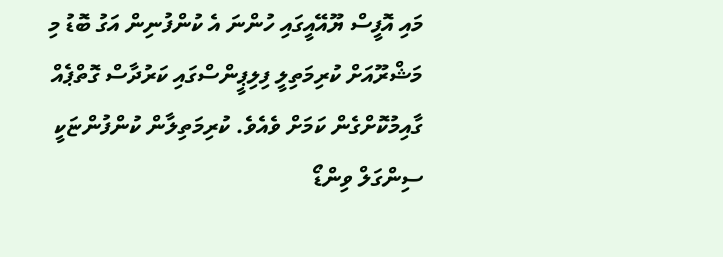މައި އޮފީސް ޔޫއޭއީގައި ހުންނަ އެ ކުންފުނިން އަގު ބޮޑު މި މަޝްރޫއަށް ކުރިމަތިލީ ފިލިޕީންސްގައި ކަރުދާސް ގޮތްޕެއް ގާއިމުކޮށްގެން ކަމަށް ވެއެވެ. ކުރިމަތިލާން ކުންފުންޏަކީ ސިންގަލް ވިންޑޯ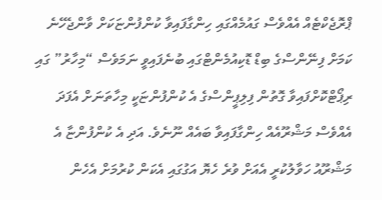ޕްރޮޖެކްޓެއް އެއްވެސް ގައުމެއްގައި ހިންގާފައިވާ ކުންފުންޏަކަށް ވާންޖެހޭނެ ކަމަށް ފިނޭންސްގެ ބިޑް ޑޮކިއުމެންޓްގައި ބުނެފައިވީ ނަމަވެސް “މިހާރު” ގައި ރިޕޯޓްކޮށްފައިވާ ގޮތުން ފިލިޕީންސްގެ އެ ކުންފުންޏަކީ މިހާތަނަށް އެފަދަ އެއްވެސް މަޝްރޫއެއް ހިންގާފައިވާ ބައެއް ނޫނެވެ. އަދި އެ ކުންފުންޏާ އެ މަޝްރޫއު ހަވާލުކުރީ އެއަށް ވުރެ ހެޔޮ އަގުގައި އެކަން ކުރުމަށް އެހެން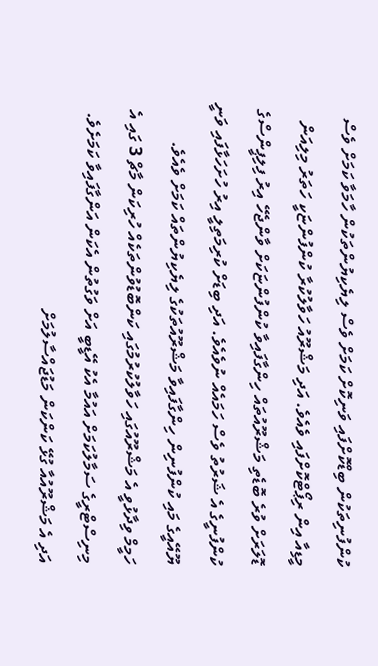ކުންފުނިތަކުން ބިޑްކޮށްފައި ވަނިކޮށް ކަމަށް ވެސް ލިޔެކިޔުންތަކުން ހާމަވާ ކަމަށް ވެސް މީޑިއާ އިން ރިޕޯޓްކޮށްފައި ވެއެވެ. އަދި މަޝްރޫއު ހަވާލުކުރާ ކުންފުންޏަކީ ހަތަރު މިލިއަން ޑޮލަރަށް ވުރެ ބޮޑެތި މަޝްރޫއުތައް ހިންގާފައިވާ ކުންފުންޏަކަށް ވާންޖެހޭ އިރު ފިލިޕީންސްގެ ކުންފުނީގެ އެ ޝަރުތު ވެސް ހަމައެއް ނުވެއެވެ. އަދި ބިޑަށް ކުރިމަތިލީ އިރު ހުށަހަޅާފައި ވަނީ ޔޫއޭއީގެ މައި ކުންފުނިން ހިންގާފައިވާ މަޝްރޫއުތަކުގެ ލިޔެކިޔުންތައް ކަމަށް ވެއެވެ.
ހަމީމް ވިދާޅުވީ އެ މަޝްރޫއުގައި ހަވާލުކުރުމުގައި ކަންބޮޑުވުންތަކެއް ހުރިކަން މާޗް 3 ގައި އެ މިނިސްޓްރީގެ ސަމާލުކަމަށް އައުމާ އެކު އޭޑީބީ އަށް ވަގުތުން އެކަން އަންގާފައިވާ ކަމަށެވެ. އަދި އެ މަޝްރޫއުއާ ގުޅޭ ކަންކަން މަޑުޖައްސާލުމަށް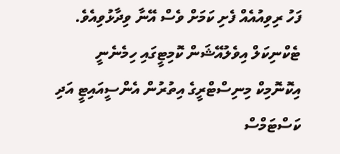ފަހު ރިވިއުއެއް ފެށި ކަމަށް ވެސް އޭނާ ވިދާޅުވިއެވެ.
ޓެކްނިކަލް އިވެލުއޭޝަން ކޮމިޓީގައި ހިމެނެނީ އިކޮނޮމިކް މިނިސްޓްރީގެ އިތުރުން އެންސީއައިޓީ އަދި ކަސްޓަމްސް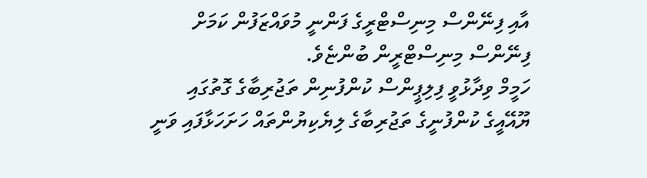އާއި ފިނޭންސް މިނިސްޓްރީގެ ފަންނީ މުވައްޒަފުން ކަމަށް ފިނޭންސް މިނިސްޓްރީން ބުންޏެވެ.
ހަމީމް ވިދާޅުވީ ފިލިޕީންސް ކުންފުނިން ތަޖުރިބާގެ ގޮތުގައި ޔޫއޭއީގެ ކުންފުނީގެ ތަޖުރިބާގެ ލިޔެކިޔުންތައް ހަށަހަޅާފައި ވަނީ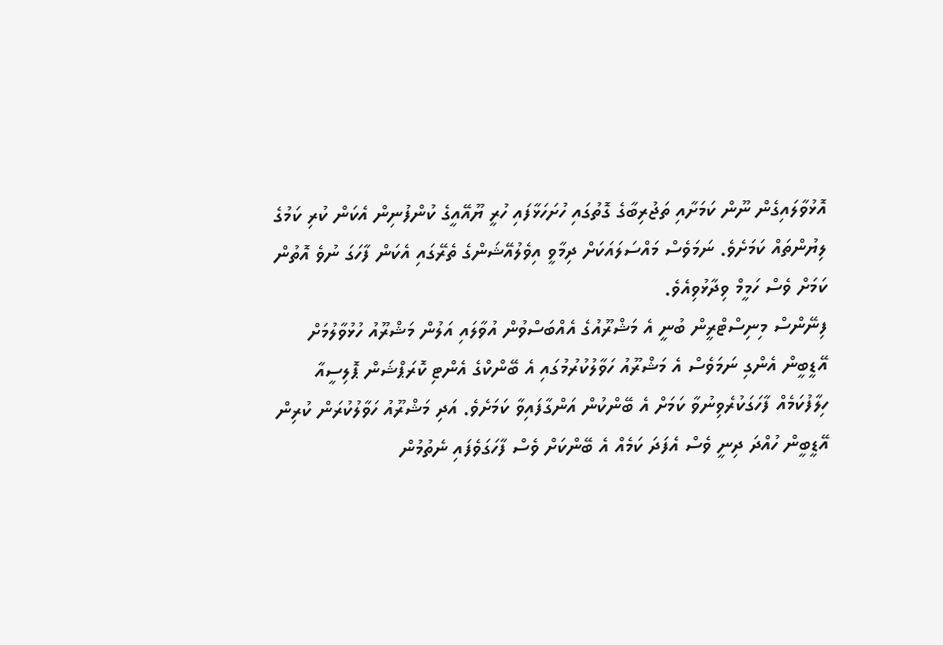އޮޅުވާލައިގެން ނޫން ކަމަށާއި ތަޖުރިބާގެ ގޮތުގައި ހުށަހަޅާފައި ހުރީ ޔޫއޭއީގެ ކުންފުނިން އެކަން ކުރި ކަމުގެ ލިޔުންތައް ކަމަށެވެ. ނަމަވެސް މައްސަލައަކަށް ދިމާވީ އިވެލުއޭޝަންގެ ތެރޭގައި އެކަން ފާހަގަ ނުވެ އޮތުން ކަމަށް ވެސް ހަމީމް ވިދާޅުވިއެވެ.
ފިނޭންސް މިނިސްޓްރީން ބުނީ އެ މަޝްރޫއުގެ އެއްބަސްވުން އުވާލައި އަލުން މަޝްރޫއު ހުޅުވާލުމަށް އޭޑީބީން އެންގި ނަމަވެސް އެ މަޝްރޫއު ހަވާލުކުރުމުގައި އެ ބޭންކްގެ އެންޓި ކޮރަޕްޝަން ޕޮލިސީއާ ހިލާފުކަމެއް ފާހަގަކުރެވިނުވާ ކަމަށް އެ ބޭންކުން އަންގާފައިވާ ކަމަށެވެ. އަދި މަޝްރޫއު ހަވާލުކުރަން ކުރިން އޭޑީބީން ހުއްދަ ދިނީ ވެސް އެފަދަ ކަމެއް އެ ބޭންކަށް ވެސް ފާހަގަވެފައި ނެތުމުން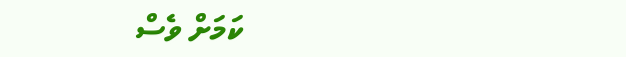ކަމަށް ވެސް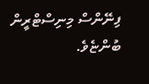ފިނޭންސް މިނިސްޓްރީން ބުންޏެވެ.